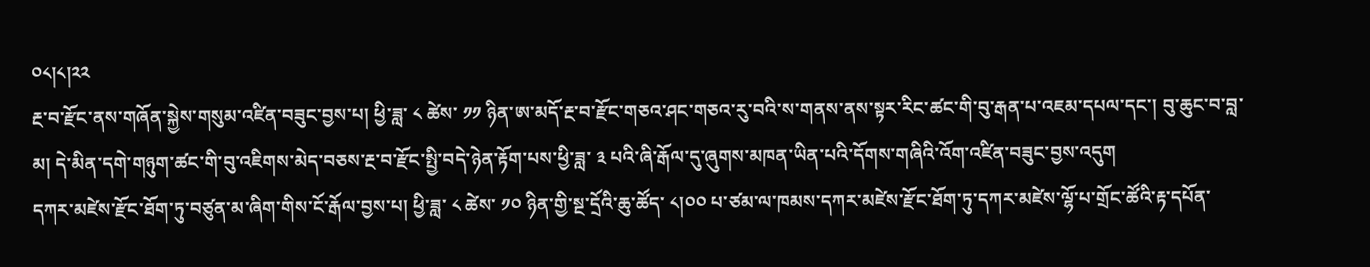༠༨།༨།༢༢
རྔ་བ་རྫོང་ནས་གཞོན་སྐྱེས་གསུམ་འཛིན་བཟུང་བྱས་པ། ཕྱི་ཟླ་ ༨ ཚེས་ ༡༡ ཉིན་ཨ་མདོ་རྔ་བ་རྫོང་གཅའ་ཤང་གཅའ་རུ་བའི་ས་གནས་ནས་སྟར་རིང་ཚང་གི་བུ་རྒན་པ་འཇམ་དཔལ་དང་། བུ་ཆུང་བ་བླ་མ། དེ་མིན་དགེ་གཉུག་ཚང་གི་བུ་འཇིགས་མེད་བཅས་རྔ་བ་རྫོང་སྤྱི་བདེ་ཉེན་རྟོག་པས་ཕྱི་ཟླ་ ༣ པའི་ཞི་རྒོལ་དུ་ཞུགས་མཁན་ཡིན་པའི་དོགས་གཞིའི་འོག་འཛིན་བཟུང་བྱས་འདུག
དཀར་མཛེས་རྫོང་ཐོག་ཏུ་བཙུན་མ་ཞིག་གིས་ངོ་རྒོལ་བྱས་པ། ཕྱི་ཟླ་ ༨ ཚེས་ ༡༠ ཉིན་གྱི་སྔ་དྲོའི་ཆུ་ཚོད་ ༨།༠༠ པ་ཙམ་ལ་ཁམས་དཀར་མཛེས་རྫོང་ཐོག་ཏུ་དཀར་མཛེས་ལྷོ་པ་གྲོང་ཚོའི་རྟ་དཔོན་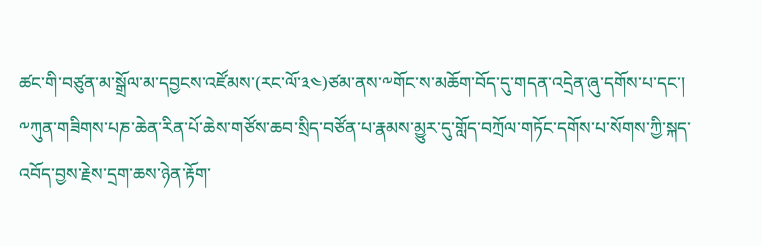ཚང་གི་བཙུན་མ་སྒྲོལ་མ་དབྱངས་འཛོམས་(རང་ལོ་༣༤)ཙམ་ནས་༸གོང་ས་མཆོག་བོད་དུ་གདན་འདྲེན་ཞུ་དགོས་པ་དང་། ༸ཀུན་གཟིགས་པཎ་ཆེན་རིན་པོ་ཆེས་གཙོས་ཆབ་སྲིད་བཙོན་པ་རྣམས་མྱུར་དུ་གློད་བཀྲོལ་གཏོང་དགོས་པ་སོགས་ཀྱི་སྐད་འབོད་བྱས་རྗེས་དྲག་ཆས་ཉེན་རྟོག་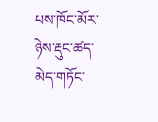པས་ཁོང་མོར་ཉེས་རྡུང་ཚད་མེད་གཏོང་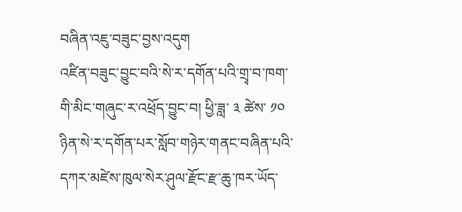བཞིན་འཇུ་བཟུང་བྱས་འདུག
འཛིན་བཟུང་བྱུང་བའི་སེ་ར་དགོན་པའི་གྲྭ་བ་ཁག་གི་མིང་གཞུང་ར་འཕྲོད་བྱུང་བ། ཕྱི་ཟླ་ ༣ ཚེས་ ༡༠ ཉིན་སེ་ར་དགོན་པར་སློབ་གཉེར་གནང་བཞིན་པའི་དཀར་མཛེས་ཁུལ་སེར་ཤུལ་རྫོང་རྫ་ཆུ་ཁར་ཡོད་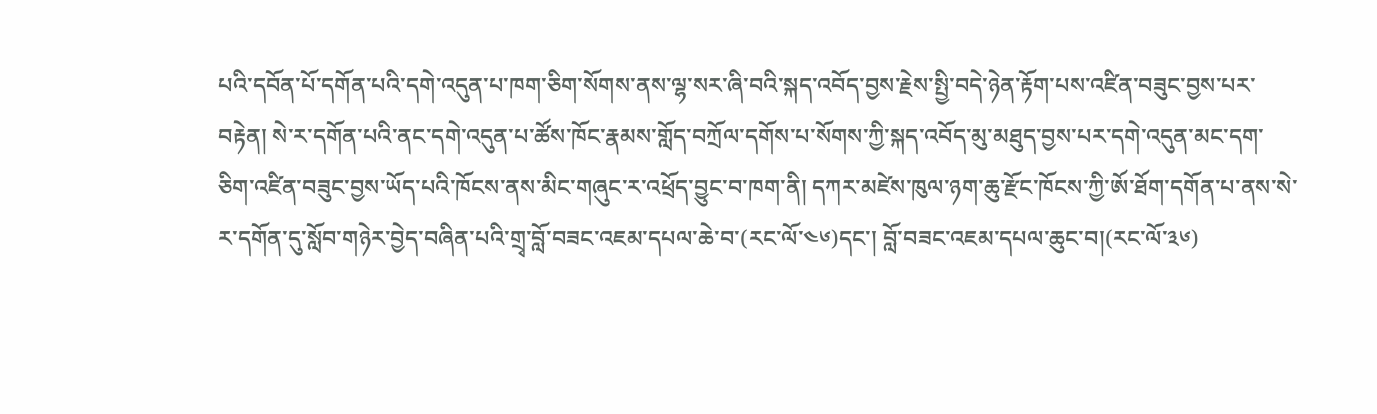པའི་དབོན་པོ་དགོན་པའི་དགེ་འདུན་པ་ཁག་ཅིག་སོགས་ནས་ལྷ་སར་ཞི་བའི་སྐད་འབོད་བྱས་རྗེས་སྤྱི་བདེ་ཉེན་རྟོག་པས་འཛིན་བཟུང་བྱས་པར་བརྟེན། སེ་ར་དགོན་པའི་ནང་དགེ་འདུན་པ་ཚོས་ཁོང་རྣམས་གློད་བཀྲོལ་དགོས་པ་སོགས་ཀྱི་སྐད་འབོད་མུ་མཐུད་བྱས་པར་དགེ་འདུན་མང་དག་ཅིག་འཛིན་བཟུང་བྱས་ཡོད་པའི་ཁོངས་ནས་མིང་གཞུང་ར་འཕྲོད་བྱུང་བ་ཁག་ནི། དཀར་མཛེས་ཁུལ་ཉག་ཆུ་རྫོང་ཁོངས་ཀྱི་ཨོ་ཐོག་དགོན་པ་ནས་སེ་ར་དགོན་དུ་སློབ་གཉེར་བྱེད་བཞིན་པའི་གྲྭ་བློ་བཟང་འཇམ་དཔལ་ཆེ་བ་(རང་ལོ་༤༦)དང་། བློ་བཟང་འཇམ་དཔལ་ཆུང་བ།(རང་ལོ་༣༦)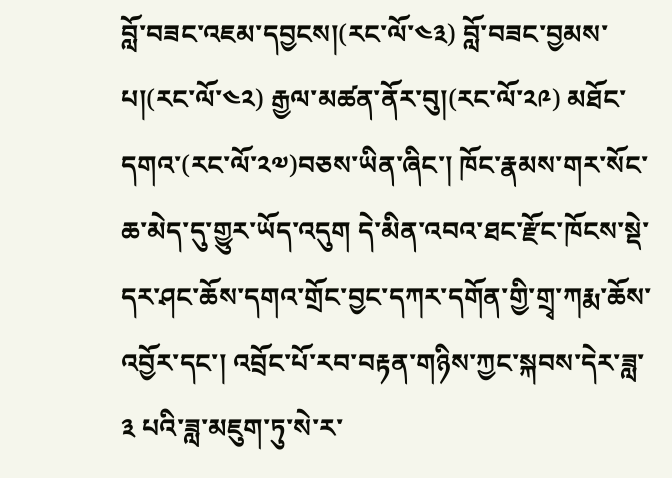བློ་བཟང་འཇམ་དབྱངས།(རང་ལོ་༤༣) བློ་བཟང་བྱམས་པ།(རང་ལོ་༤༢) རྒྱལ་མཚན་ནོར་བུ།(རང་ལོ་༢༩) མཐོང་དགའ་(རང་ལོ་༢༧)བཅས་ཡིན་ཞིང་། ཁོང་རྣམས་གར་སོང་ཆ་མེད་དུ་གྱུར་ཡོད་འདུག དེ་མིན་འབའ་ཐང་རྫོང་ཁོངས་སྡེ་དར་ཤང་ཆོས་དགའ་གྲོང་བྱང་དཀར་དགོན་གྱི་གྲྭ་ཀརྨ་ཆོས་འབྱོར་དང་། འབྲོང་པོ་རབ་བརྟན་གཉིས་ཀྱང་སྐབས་དེར་ཟླ་ ༣ པའི་ཟླ་མཇུག་ཏུ་སེ་ར་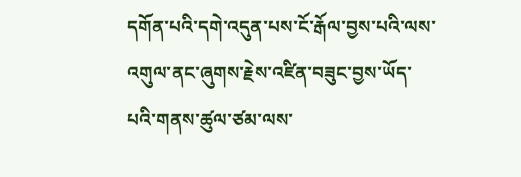དགོན་པའི་དགེ་འདུན་པས་ངོ་རྒོལ་བྱས་པའི་ལས་འགུལ་ནང་ཞུགས་རྗེས་འཛིན་བཟུང་བྱས་ཡོད་པའི་གནས་ཚུལ་ཙམ་ལས་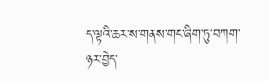ད་ལྟའི་ཆར་ས་གནས་གང་ཞིག་ཏུ་བཀག་ཉར་བྱེད་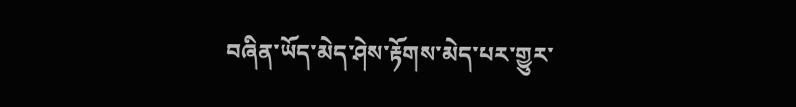བཞིན་ཡོད་མེད་ཤེས་རྟོགས་མེད་པར་གྱུར་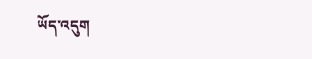ཡོད་འདུག